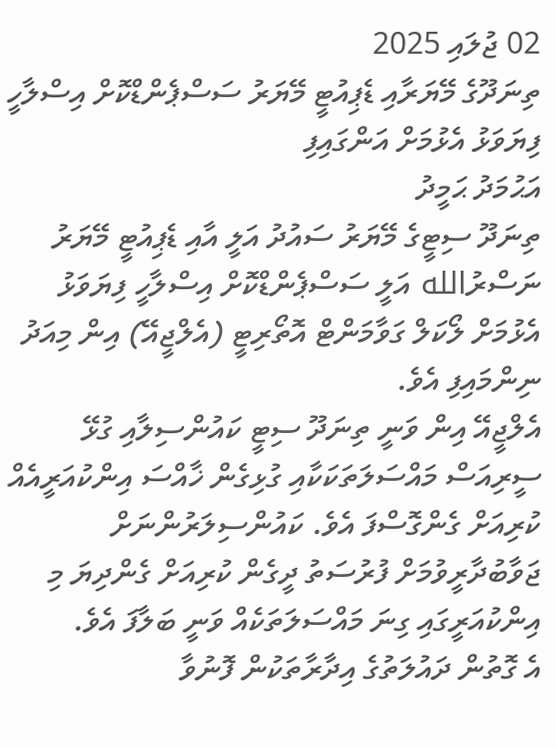02 ޖުލައި 2025
ތިނަދޫގެ މޭޔަރާއި ޑެޕިއުޓީ މޭޔަރު ސަސްޕެންޑްކޮށް އިސްލާހީ ފިޔަވަޅު އެޅުމަށް އަންގައިފި
އަޙުމަދު ޙަމީދު
ތިނަދޫ ސިޓީގެ މޭޔަރު ސައުދު އަލީ އާއި ޑެޕިއުޓީ މޭޔަރު ނަސްރުالله އަލީ ސަސްޕެންޑްކޮށް އިސްލާހީ ފިޔަވަޅު އެޅުމަށް ލޯކަލް ގަވާމަންޓް އޮތޯރިޓީ (އެލްޖީއޭ) އިން މިއަދު ނިންމައިފި އެވެ.
އެލްޖީއޭ އިން ވަނީ ތިނަދޫ ސިޓީ ކައުންސިލާއި ގުޅޭ ސީރިއަސް މައްސަލަތަކަކާއި ގުޅިގެން ޚާއްސަ އިންކުއަރީއެއް ކުރިއަށް ގެންގޮސްފަ އެވެ. ކައުންސިލަރުންނަށް ޖަވާބުދާރީވުމަށް ފުރުސަތު ދީގެން ކުރިއަށް ގެންދިޔަ މި އިންކުއަރީގައި ގިނަ މައްސަލަތަކެއް ވަނީ ބަލާފަ އެވެ.
އެ ގޮތުން ދައުލަތުގެ އިދާރާތަކުން ފޮނުވާ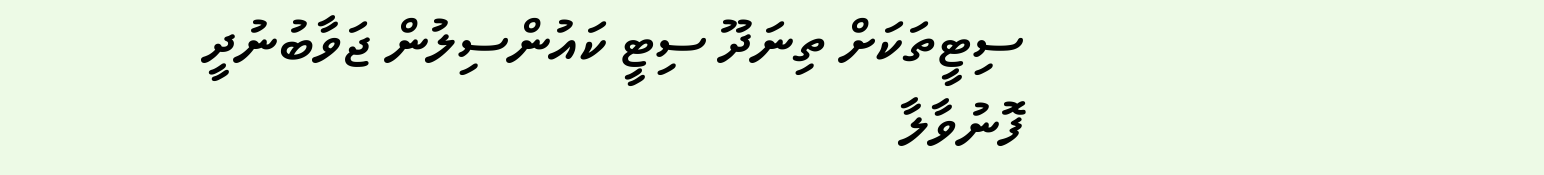ސިޓީތަކަށް ތިނަދޫ ސިޓީ ކައުންސިލުން ޖަވާބުނުދީ ފޮނުވާލާ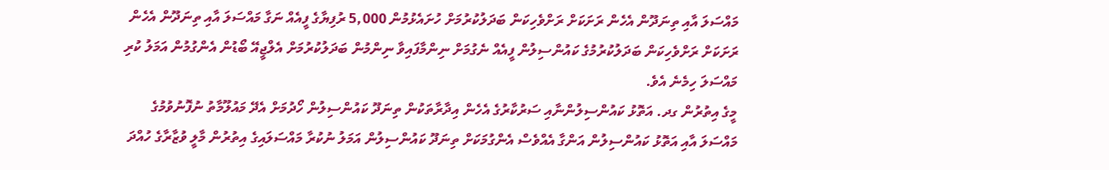މައްސަލަ އާއި ތިނަދޫން އެހެން ރަށަކަށް ރަށްވެހިކަން ބަދަލުކުރުމަށް ހުށައެޅުމުން 5,000 ރުފިޔާގެ ފީއެއް ނަގާ މައްސަލަ އާއި ތިނަދޫން އެހެން ރަށަކަށް ރަށްވެހިކަން ބަދަލުކުރުމުގެ ކައުންސިލުން ފީއެއް ނެގުމަށް ނިންމާފައިވާ ނިންމުން ބަދަލުކުރުމަށް އެލްޖީއޭ ބޯޑުން އެންގުމުން އަމަލު ކުރި މައްސަލަ ހިމެނެ އެވެ.
މީގެ އިތުރުން ގދ. އަތޮޅު ކައުންސިލުންނާއި ސަރުކާރުގެ އެހެން އިދާރާތަކުން ތިނަދޫ ކައުންސިލުން ހޯދުމަށް އެދޭ މައުލޫމާތު ނުފޮނުވުމުގެ މައްސަލަ އާއި އަތޮޅު ކައުންސިލުން އަންގާ އެއްވެސް އެންގުމަކަށް ތިނަދޫ ކައުންސިލުން އަމަލު ނުކުރާ މައްސަލައިގެ އިތުރުން މާލީ ވުޒާރާގެ ހުއްދަ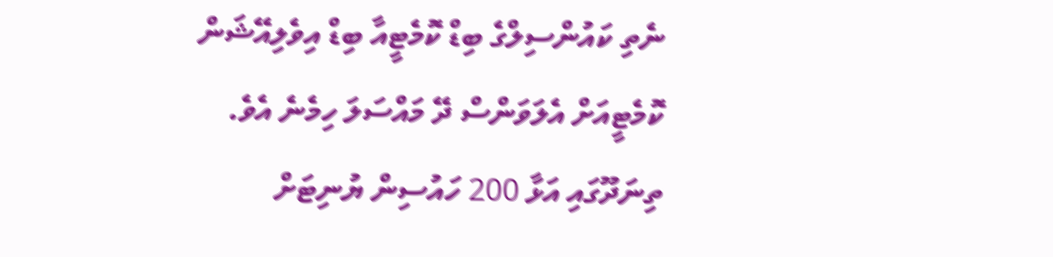ނެތި ކައުންސިލްގެ ބިޑް ކޮމެޓީއާ ބިޑް އިވެލިއޭޝަން ކޮމެޓީއަށް އެލަވަންސް ދޭ މައްސަލަ ހިމެނެ އެވެ.
ތިނަދޫގައި އަޅާ 200 ހައުސިން ޔުނިޓަށް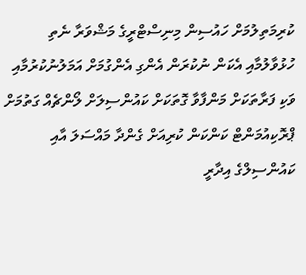ކުރިމަތިލުމަށް ހައުސިން މިނިސްޓްރީގެ މަޝްވަރާ ނެތި ހުޅުވާލުމާއި އެކަން ނުކުރަން އެންގި އެންގުމަށް އަމަލުނުކުރުމާއި ވަކި ފަރާތަކަށް މަންފާވާ ގޮތަކަށް ކައުންސިލަށް ލޯންޗެއް ގަތުމަށް ޕްރޮކިއުމަންޓް ކަންކަން ކުރިއަށް ގެންދާ މައްސަލަ އާއި ކައުންސިލްގެ އިދާރީ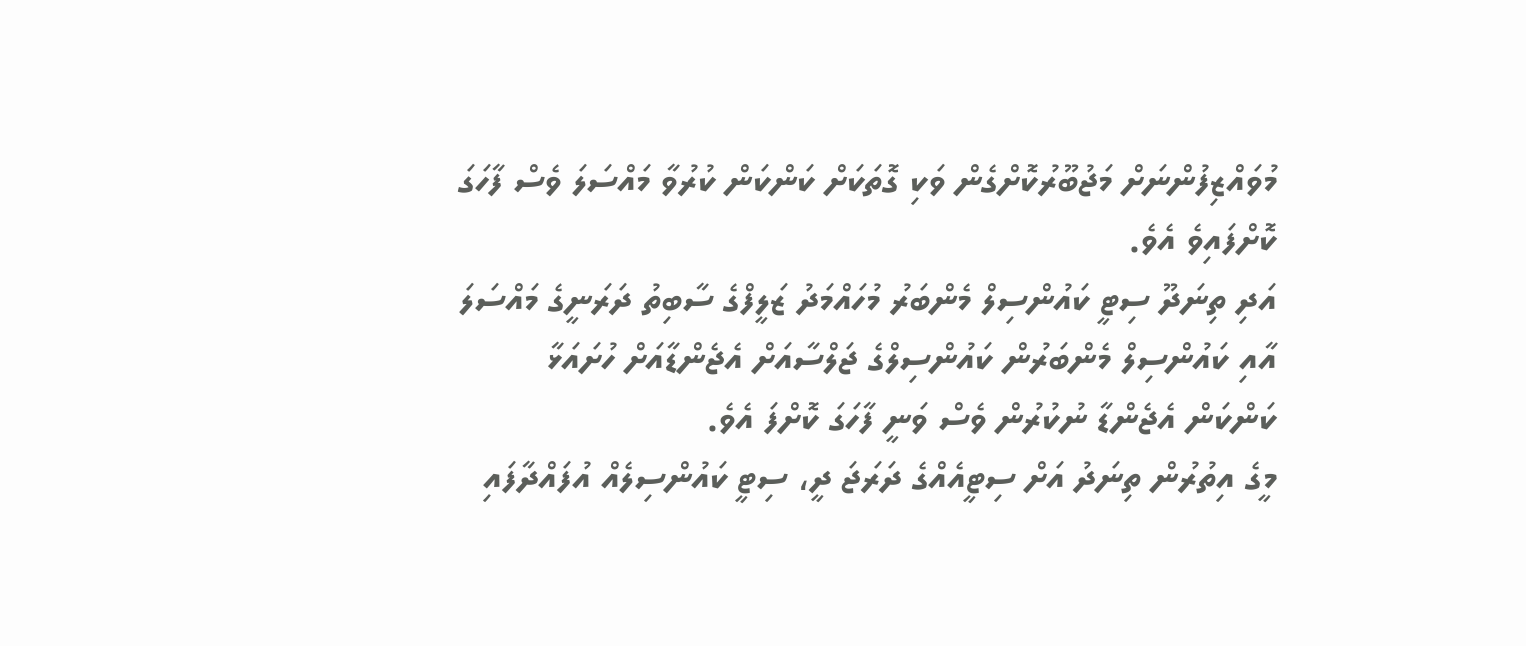މުވައްޒިފުންނަށް މަޖުބޫރުކޮށްގެން ވަކި ގޮތަކަށް ކަންކަން ކުރުވާ މައްސަލަ ވެސް ފާހަގަ ކޮށްފައިވެ އެވެ.
އަދި ތިނަދޫ ސިޓީ ކައުންސިލް މެންބަރު މުހައްމަދު ޒަލީފްގެ ސާބިތު ދަރަނީގެ މައްސަލަ އާއި ކައުންސިލް މެންބަރުން ކައުންސިލްގެ ޖަލްސާއަށް އެޖެންޑާއަށް ހުށައަޅާ ކަންކަން އެޖެންޑާ ނުކުރުން ވެސް ވަނީ ފާހަގަ ކޮށްފަ އެވެ.
މީގެ އިތުރުން ތިނަދު އަށް ސިޓީއެއްގެ ދަރަޖަ ދީ، ސިޓީ ކައުންސިލެއް އުފައްދާފައި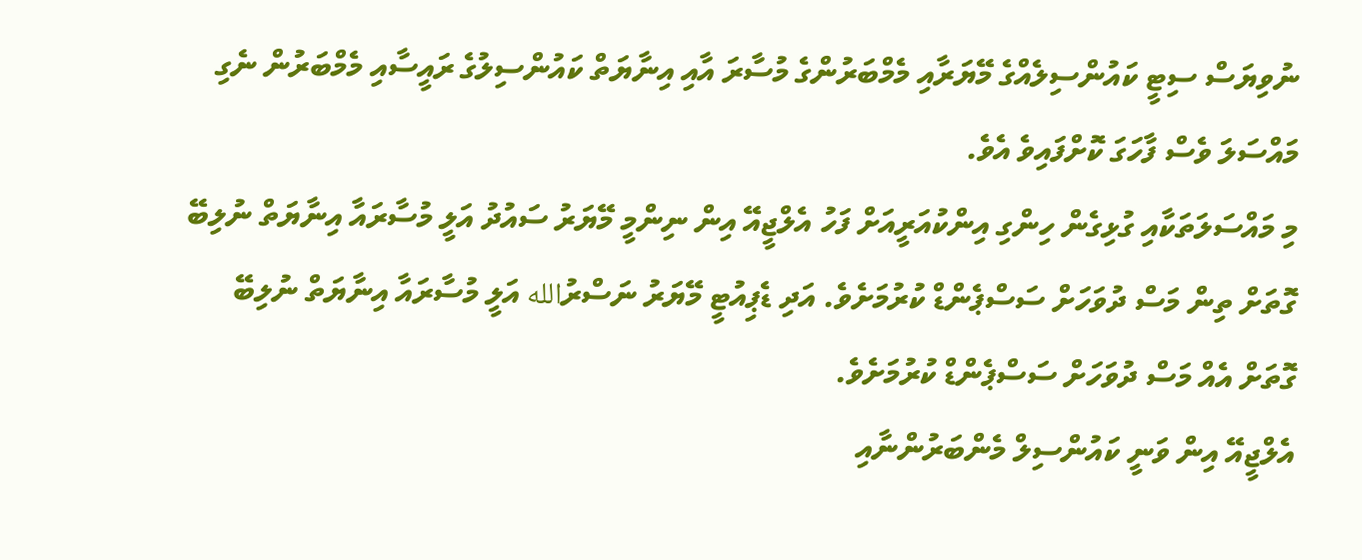ނުވިޔަސް ސިޓީ ކައުންސިލެއްގެ މޭޔަރާއި މެމްބަރުންގެ މުސާރަ އާއި އިނާޔަތް ކައުންސިލުގެ ރައީސާއި މެމްބަރުން ނެގި މައްސަލަ ވެސް ފާހަގަ ކޮށްފައިވެ އެވެ.
މި މައްސަލަތަކާއި ގުޅިގެން ހިންގި އިންކުއަރީއަށް ފަހު އެލްޖީއޭ އިން ނިންމީ މޭޔަރު ސައުދު އަލީ މުސާރައާ އިނާޔަތް ނުލިބޭ ގޮތަށް ތިން މަސް ދުވަހަށް ސަސްޕެންޑް ކުރުމަށެވެ. އަދި ޑެޕިއުޓީ މޭޔަރު ނަސްރުالله އަލީ މުސާރައާ އިނާޔަތް ނުލިބޭ ގޮތަށް އެއް މަސް ދުވަހަށް ސަސްޕެންޑް ކުރުމަށެވެ.
އެލްޖީއޭ އިން ވަނީ ކައުންސިލް މެންބަރުންނާއި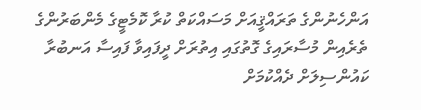އަންހެނުންގެ ތަރައްޤީއަށް މަސައްކަތް ކުރާ ކޮމެޓީގެ މެންބަރުންގެ ތެރެއިން މުސާރައިގެ ގޮތުގައި އިތުރަށް ދީފައިވާ ފައިސާ އަނބުރާ ކައުންސިލަށް ދެއްކުމަށް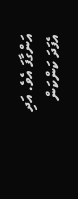އަންގާފަ އެވެ. އަދި އެފަދަ ކަންކަން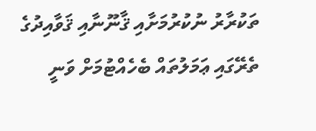ތަކުރާރު ނުކުރުމަށާއި ޤާނޫނާއި ޤަވާއިދުގެ ތެރޭގައި ޢަމަލުތައް ބެހެއްޓުމަށް ވަނީ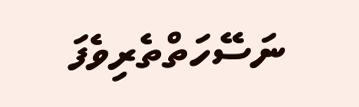ނަސޭހަތްތެރިވެފަ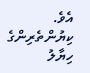އެވެ.
ކިޔުންތެރިންގެ ހިޔާލު